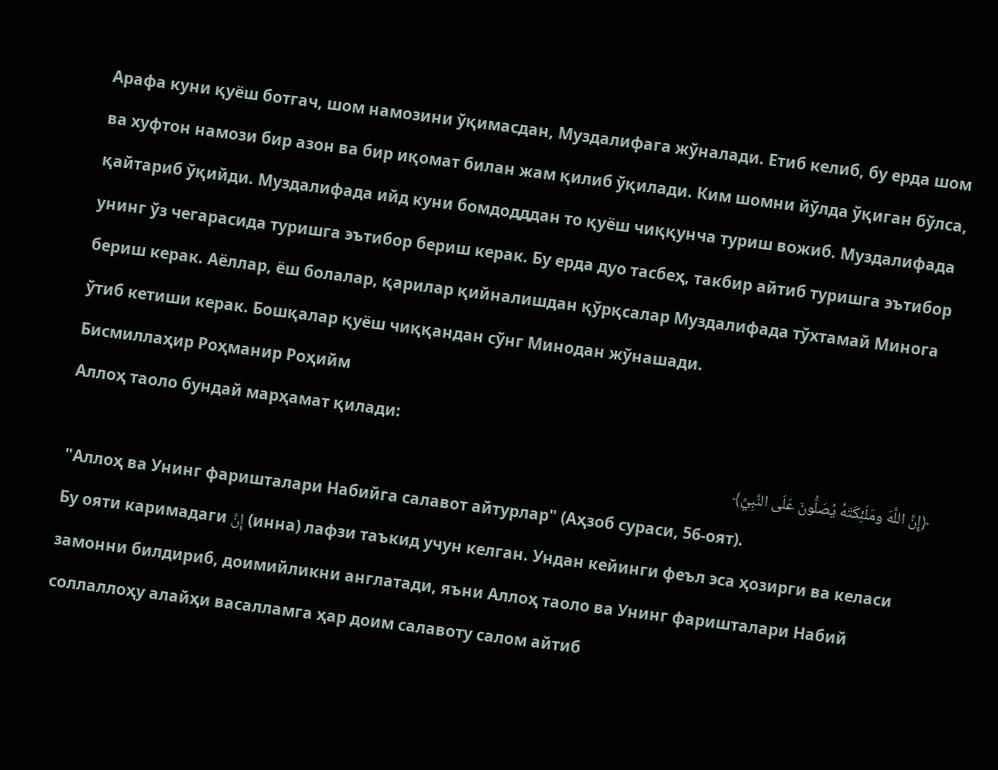Арафа куни қуёш ботгач, шом намозини ўқимасдан, Муздалифага жўналади. Етиб келиб, бу ерда шом ва хуфтон намози бир азон ва бир иқомат билан жам қилиб ўқилади. Ким шомни йўлда ўқиган бўлса, қайтариб ўқийди. Муздалифада ийд куни бомдодддан то қуёш чиққунча туриш вожиб. Муздалифада унинг ўз чегарасида туришга эътибор бериш керак. Бу ерда дуо тасбеҳ, такбир айтиб туришга эътибор бериш керак. Аёллар, ёш болалар, қарилар қийналишдан қўрқсалар Муздалифада тўхтамай Минога ўтиб кетиши керак. Бошқалар қуёш чиққандан сўнг Минодан жўнашади.
Бисмиллаҳир Роҳманир Роҳийм
Аллоҳ таоло бундай марҳамат қилади:
﴿إِنَّ اللَّهَ ومَلَئِكَتَهُ يُصَلُّونَ عَلَى النَّبِيِّ﴾
"Аллоҳ ва Унинг фаришталари Набийга салавот айтурлар" (Аҳзоб сураси, 56-оят).
Бу ояти каримадаги إِنَّ (инна) лафзи таъкид учун келган. Ундан кейинги феъл эса ҳозирги ва келаси замонни билдириб, доимийликни англатади, яъни Аллоҳ таоло ва Унинг фаришталари Набий соллаллоҳу алайҳи васалламга ҳар доим салавоту салом айтиб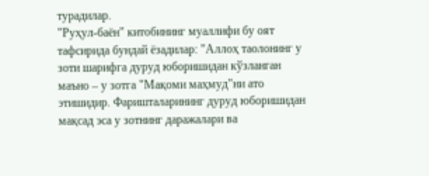турадилар.
"Руҳул-баён" китобининг муаллифи бу оят тафсирида бундай ёзадилар: "Аллоҳ таолонинг у зоти шарифга дуруд юборишидан кўзланган маъно – у зотга "Мақоми маҳмуд"ни ато этишидир. Фаришталарининг дуруд юборишидан мақсад эса у зотнинг даражалари ва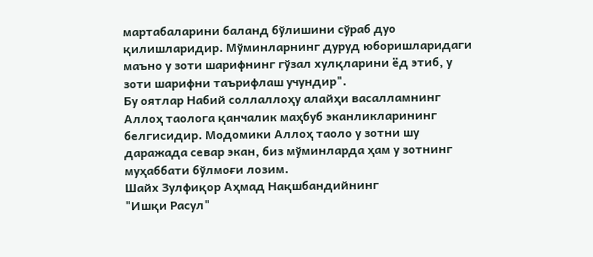мартабаларини баланд бўлишини сўраб дуо қилишларидир. Мўминларнинг дуруд юборишларидаги маъно у зоти шарифнинг гўзал хулқларини ёд этиб, у зоти шарифни таърифлаш учундир".
Бу оятлар Набий соллаллоҳу алайҳи васалламнинг Аллоҳ таолога қанчалик маҳбуб эканликларининг белгисидир. Модомики Аллоҳ таоло у зотни шу даражада севар экан, биз мўминларда ҳам у зотнинг муҳаббати бўлмоғи лозим.
Шайх Зулфиқор Аҳмад Нақшбандийнинг
"Ишқи Расул"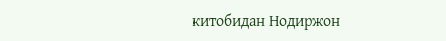китобидан Нодиржон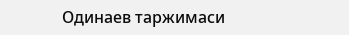Одинаев таржимаси